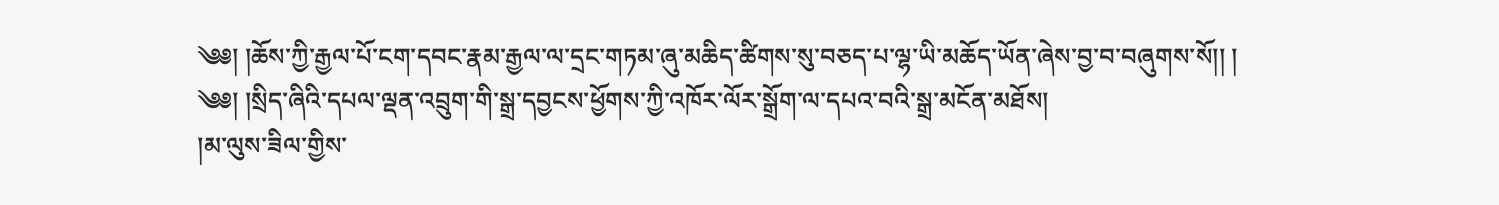༄༅། །ཆོས་ཀྱི་རྒྱལ་པོ་ངག་དབང་རྣམ་རྒྱལ་ལ་དྲང་གཏམ་ཞུ་མཆིད་ཚིགས་སུ་བཅད་པ་ལྷ་ཡི་མཆོད་ཡོན་ཞེས་བྱ་བ་བཞུགས་སོ།། །
༄༅། །སྲིད་ཞིའི་དཔལ་ལྡན་འབྲུག་གི་སྒྲ་དབྱངས་ཕྱོགས་ཀྱི་འཁོར་ལོར་སྒྲོག་ལ་དཔའ་བའི་སྒྲ་མངོན་མཐོས།
།མ་ལུས་ཟིལ་གྱིས་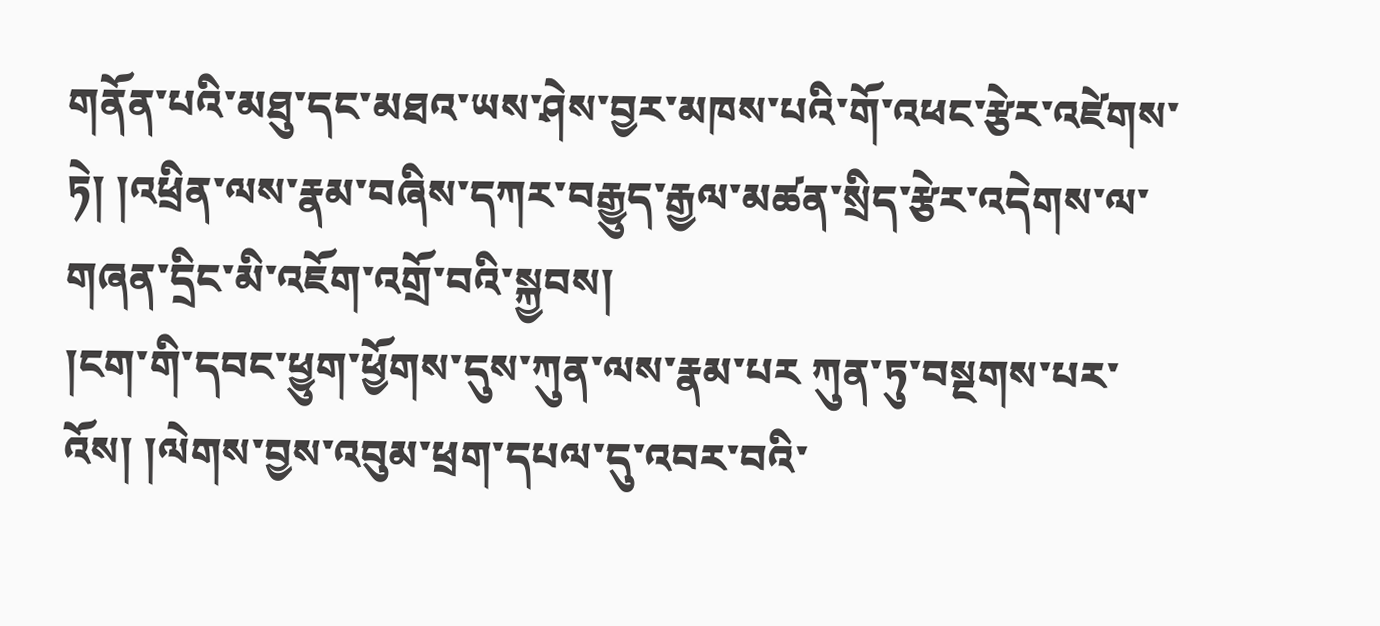གནོན་པའི་མཐུ་དང་མཐའ་ཡས་ཤེས་བྱར་མཁས་པའི་གོ་འཕང་རྩེར་འཛེགས་ཏེ། །འཕྲིན་ལས་རྣམ་བཞིས་དཀར་བརྒྱུད་རྒྱལ་མཚན་སྲིད་རྩེར་འདེགས་ལ་གཞན་དྲིང་མི་འཇོག་འགྲོ་བའི་སྐྱབས།
།ངག་གི་དབང་ཕྱུག་ཕྱོགས་དུས་ཀུན་ལས་རྣམ་པར ཀུན་ཏུ་བསྔགས་པར་འོས། །ལེགས་བྱས་འབུམ་ཕྲག་དཔལ་དུ་འབར་བའི་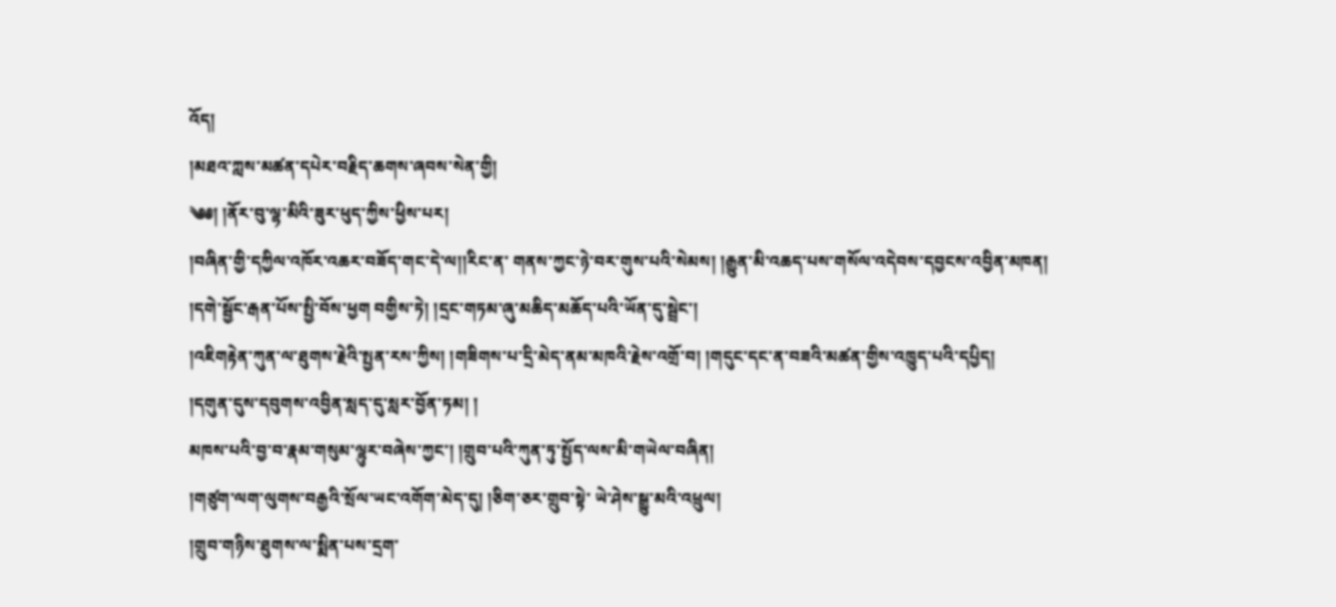འོད།
།མཐའ་ཀླས་མཚན་དཔེར་བརྗིད་ཆགས་ཞབས་སེན་གྱི།
༄༅། །ནོར་བུ་ལྷ་མིའི་ཟུར་ཕུད་ཀྱིས་ཕྱིས་པར།
།བཞིན་གྱི་དཀྱིལ་འཁོར་འཆར་བཟོད་གང་དེ་ལ།།རིང་ན་ གནས་ཀྱང་ཉེ་བར་གུས་པའི་སེམས། །རྒྱུན་མི་འཆད་པས་གསོལ་འདེབས་དབྱངས་འབྱིན་མཁན།
།དགེ་སྦྱོང་རྒན་པོས་སྤྱི་བོས་ཕྱག བགྱིས་ཏེ། །དྲང་གཏམ་ཞུ་མཆིད་མཆོད་པའི་ཡོན་དུ་སྦྲེང་།
།འཇིགརྟེན་ཀུན་ལ་ཐུགས་རྗེའི་སྤྱན་རས་ཀྱིས། །གཟིགས་པ་དྲི་མེད་ནམ་མཁའི་རྗེས་འགྲོ་བ། །གདུང་དང་ན་བཟའི་མཚན་གྱིས་འཁྱུད་པའི་དཔྱིད།
།དགུན་དུས་དབུགས་འབྱིན་སླད་དུ་སླར་བྱོན་ཏམ། །
མཁས་པའི་བྱ་བ་རྣམ་གསུམ་ལྷུར་བཞེས་ཀྱང་། །གྲུབ་པའི་ཀུན་ཏུ་སྤྱོད་ལས་མི་གཡེལ་བཞིན།
།གཙུག་ལག་ལུགས་བརྒྱའི་སྲོལ་ཡང་འགོག་མེད་དུ། །ཅིག་ཅར་གྲུབ་སྟེ་ ཡེ་ཤེས་སྒྱུ་མའི་འཕྲུལ།
།གྲུབ་གཉིས་ཐུགས་ལ་སྨིན་པས་དྲག་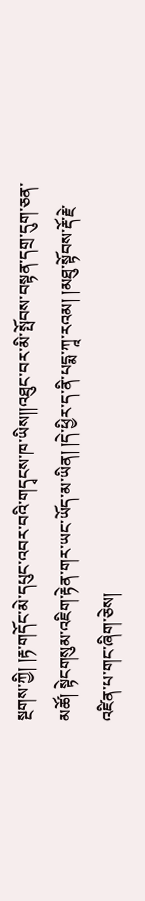སྔགས་ཀྱི། །རྟ་གདོང་མེ་དཔུང་འབར་བའི་གདྭངས་ཁ་ཡིས།།འཐུང་བར་མི་སྤོབས་བསྟན་དགྲ་དུག་ཅན་
མཚོ། སྟེངགསུམ་འཇིག་རྟེན་གར་ཡང་ཡོད་མ་ཡིན། །དེ་ཕྱིར་ད་ནི་པདྨ་ཀཱ་རའམ། །མཐུ་སྟོབས་རྡོ་རྗེ་འཛིན་པ་གང་ཞིག་ཅེས།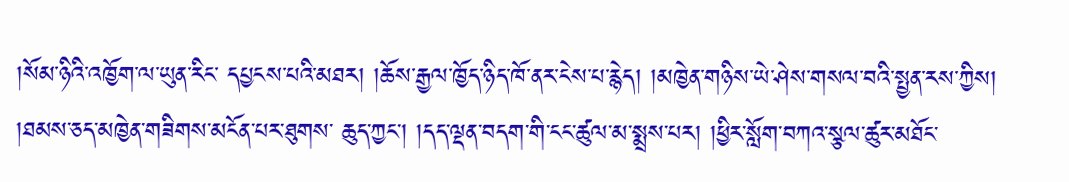།སོམ་ཉིའི་འཁྱོག་ལ་ཡུན་རིང་ དཔྱངས་པའི་མཐར། །ཆོས་རྒྱལ་ཁྱོད་ཉིད་ཁོ་ནར་ངེས་པ་རྙེད། །མཁྱེན་གཉིས་ཡེ་ཤེས་གསལ་བའི་སྤྱན་རས་ཀྱིས།
།ཐམས་ཅད་མཁྱེན་གཟིགས་མངོན་པར་ཐུགས་ ཆུད་ཀྱང་། །དད་ལྡན་བདག་གི་ངང་ཚུལ་མ་སྨྲས་པར། །ཕྱིར་སློག་བཀའ་སྩལ་ཚུར་མཐོང་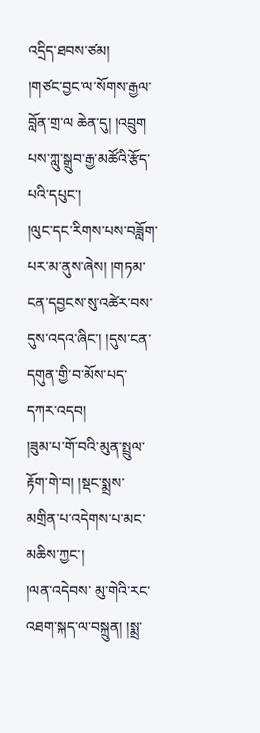འདྲིད་ཐབས་ཙམ།
།གཙང་བྱང་ལ་སོགས་རྒྱལ་བློན་གྲ་ལ ཆེན་དུ། །འབྲུག པས་ཀླུ་སྒྲུབ་རྒྱ་མཚོའི་རྩོད་པའི་དཔུང་།
།ལུང་དང་རིགས་པས་བཟློག་པར་མ་ནུས་ཞེས། །གཏམ་ངན་དབྱངས་སུ་འཚེར་བས་དུས་འདའ་ཞིང་། །དུས་ངན་དགུན་གྱི་བ་མོས་པད་དཀར་འདབ།
།ཟུམ་པ་གོ་བའི་མུན་སྤྲུལ་རྟོག་གེ་བ། །སྡང་སྨྲས་མགྲིན་པ་འདེགས་པ་མང་མཆིས་ཀྱང་།
།ལན་འདེབས་ མུ་གེའི་རང་འཐག་སྐད་ལ་བསྐྲུན། །སྨྲ་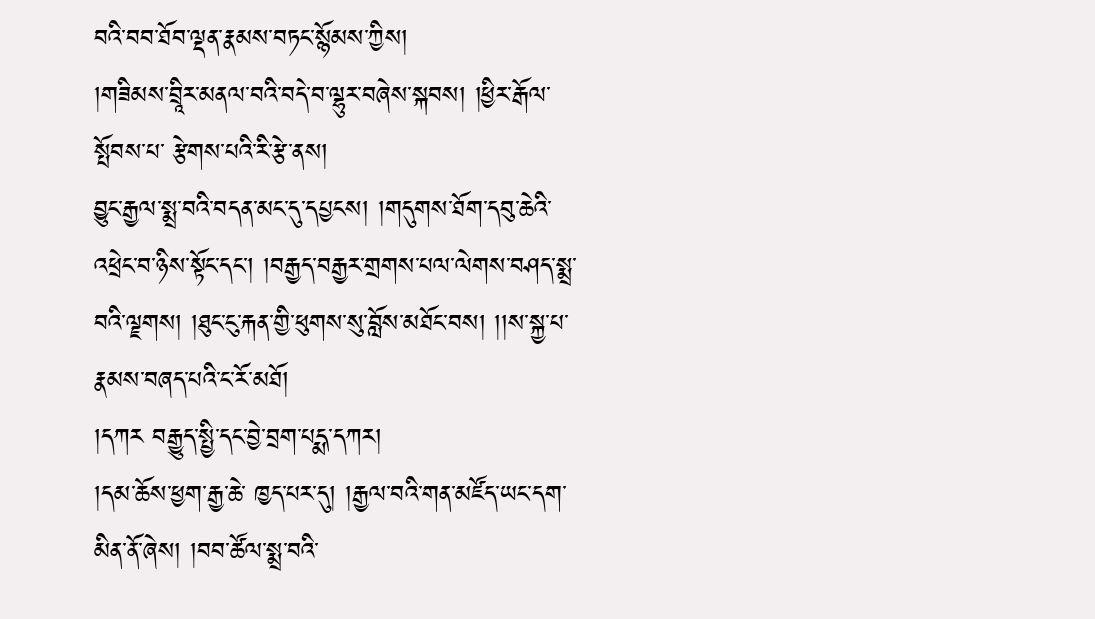བའི་བབ་ཐོབ་ལྡན་རྣམས་བཏང་སྙོམས་ཀྱིས།
།གཟིམས་བྲཱིར་མནལ་བའི་བདེ་བ་ལྷུར་བཞེས་སྐབས། །ཕྱིར་རྒོལ་སྤོབས་པ་ རྩེགས་པའི་རི་རྩེ་ནས།
བྱུང་རྒྱལ་སྨྲ་བའི་བདན་མང་དུ་དཔྱངས། །གདུགས་ཐོག་དབུ་ཆེའི་འཕྲེང་བ་ཉིས་སྟོང་དང་། །བརྒྱད་བརྒྱར་གྲགས་པལ་ལེགས་བཤད་སྨྲ་
བའི་ལྗགས། །ཐུང་ངུ་རྐན་གྱི་ཕུགས་སུ་བློས་མཐོང་བས། །།ས་སྐྱ་པ་རྣམས་བཞད་པའི་ང་རོ་མཐོ།
།དཀར བརྒྱུད་སྤྱི་དང་བྱེ་བྲག་པདྨ་དཀར།
།དམ་ཆོས་ཕྱག་རྒྱ་ཆེ་ ཁྱད་པར་དུ། །རྒྱལ་བའི་གན་མཛོད་ཡང་དག་མིན་ནོ་ཞེས། །བབ་ཚོལ་སྨྲ་བའི་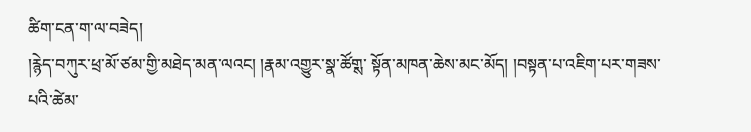ཚིག་ངན་ག་ལ་བཟེད།
།རྙེད་བཀུར་ཕྲ་མོ་ཙམ་གྱི་མཐེད་མན་ལའང། །རྣམ་འགྱུར་སྣ་ཚོགྶ་ སྟོན་མཁན་ཆེས་མང་མོད། །བསྟན་པ་འཇིག་པར་གཟས་པའི་ཚེམ་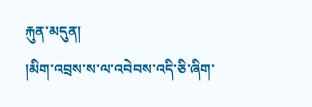རྐུན་མདུན།
།མིག་འབྲས་ས་ལ་འབེབས་འདི་ཅི་ཞིག་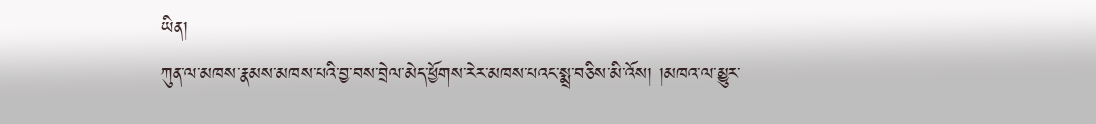ཡིན།
ཀུན་ལ་མཁས་རྣམས་མཁས་པའི་བྱ་བས་བྲེལ་མེད་ཕྱོགས་རེར་མཁས་པའང་སྨྲ་བཅིས་མི་འོས། །མཁའ་ལ་མྱུར་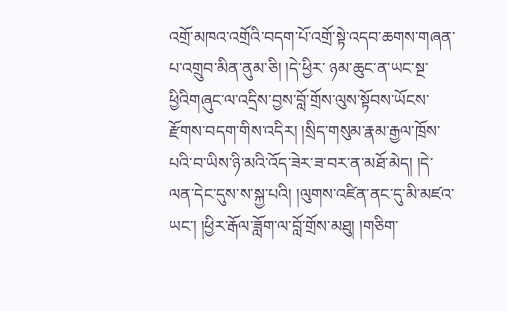འགྲོ་མཁའ་འགྲོའི་བདག་པོ་འགྲོ་སྟེ་འདབ་ཆགས་གཞན་པ་འགྲུབ་མིན་ནུམ་ཅི། །དེ་ཕྱིར་ ཉམ་ཆུང་ན་ཡང་སྔ་ཕྱིའིགཞུང་ལ་འདྲིས་བྱས་བློ་གྲོས་ལུས་སྟོབས་ཡོངས་རྫོགས་བདག་གིས་འདིར། །སྲིད་གསུམ་རྣམ་རྒྱལ་ཁྲོས་པའི་བ་ཡིས་ཉི་མའི་འོད་ཟེར་ཟ་བར་ན་མཐོ་མེད། །དེ་ལན་དེང་དུས་ས་སྐྱ་པའི། །ལུགས་འཛིན་ནང་དུ་མི་མཛའ་ཡང་། །ཕྱིར་རྒོལ་ཟློག་ལ་བློ་གྲོས་མཐུ། །གཅིག་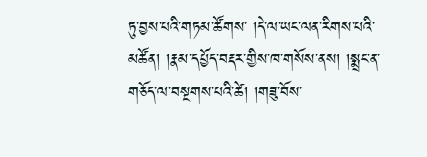ཏུ་བྱས་པའི་གཏམ་ཚོགས་ །དེ་ལ་ཡང་ལན་རིགས་པའི་མཚོན། །རྣམ་དཔྱོད་བརྡར་གྱིས་ཁ་གསོས་ནས། །སྨྲང་ན་གཅོད་ལ་བསྔགས་པའི་ཚེ། །གཟུ་བོས་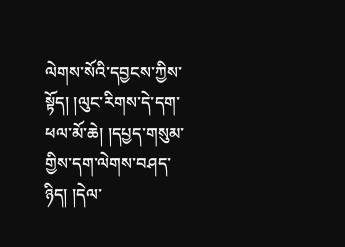ལེགས་སོའི་དབྱངས་ཀྱིས་ སྟོད། །ལུང་རིགས་དེ་དག་ཕལ་མོ་ཆེ། །དཔྱད་གསུམ་གྱིས་དག་ལེགས་བཤད་ཉིད། །དེལ་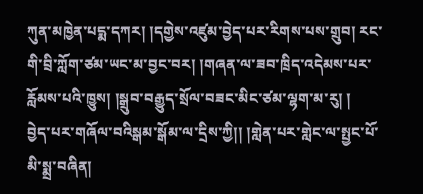ཀུན་མཁྱེན་པདྨ་དཀར། །དགྱེས་འཛུམ་བྱེད་པར་རིགས་པས་གྲུབ། རང་གི་བྲི་ཀློག་ཙམ་ཡང་མ་བྱང་བར། །གཞན་ལ་ཟབ་ཁྲིད་འདེམས་པར་རློམས་པའི་ཁྱུས། །སྒྲུབ་བརྒྱུད་སྲོལ་བཟང་མིང་ཙམ་ལྷག་མ་རུ། །
བྱེད་པར་གཞོལ་བའིསྒམ་སྒོམ་ལ་དྲིས་ཀྱི།། །གླེན་པར་གླེང་ལ་སྤྱང་པོ་མི་སྨྲ་བཞིན།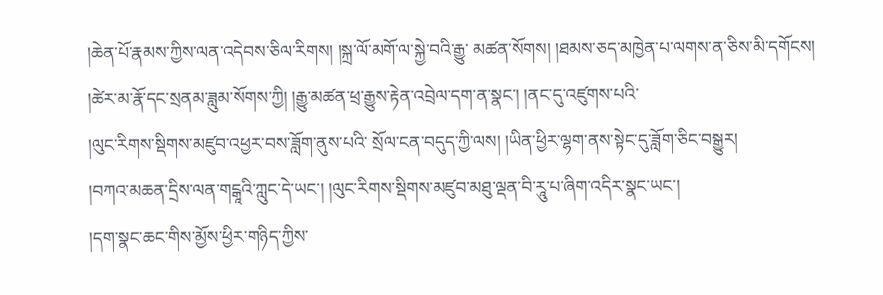།ཆེན་པོ་རྣམས་ཀྱིས་ལན་འདེབས་ཅིལ་རིགས། །སྐྲ་ལོ་མགོ་ལ་སྐྱེ་བའི་རྒྱུ་ མཚན་སོགས། །ཐམས་ཅད་མཁྱེན་པ་ལགས་ན་ཅིས་མི་དགོངས།
།ཚེར་མ་རྣོ་དང་སྲནམ་ཟླུམ་སོགས་ཀྱི། །རྒྱུ་མཚན་ཕྲ་རྒྱུས་རྟེན་འབྲེལ་དག་ན་སྣང་། །ནང་དུ་འཛུགས་པའི་
།ལུང་རིགས་སྡིགས་མཛུབ་འཕྱར་བས་ཟློག་ནུས་པའི་ སྲོལ་ངན་བདུད་ཀྱི་ལས། །ཡིན་ཕྱིར་ལྷག་ནས་སྟེང་དུ་ཟློག་ཅིང་བསྒྱུར།
།བཀའ་མཆན་དྲིས་ལན་གངྒཱའི་ཀླུང་དེ་ཡང་། །ལུང་རིགས་སྡིགས་མཛུབ་མཐུ་ལྡན་བི་རཱུ་པ་ཞིག་འདིར་སྣང་ཡང་།
།དག་སྣང་ཆང་གིས་མྱོས་ཕྱིར་གཉིད་ཀྱིས་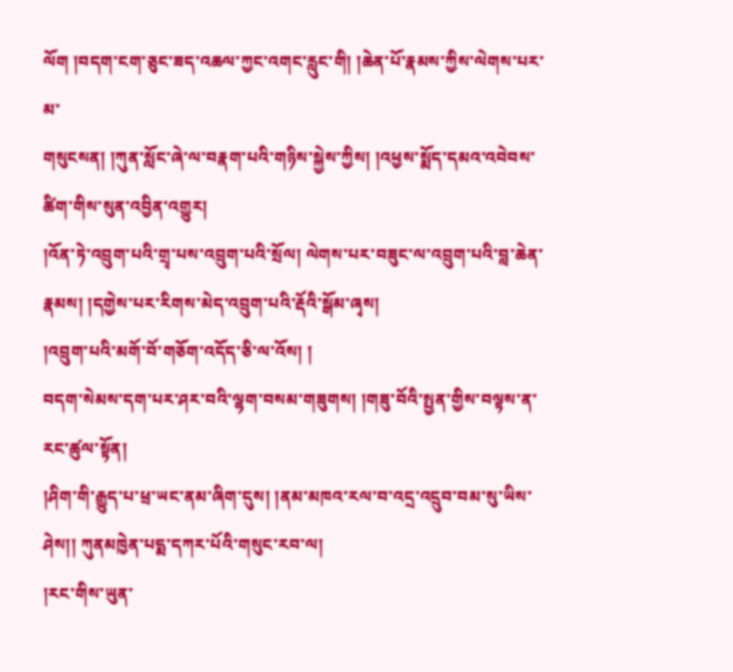ལོག །བདག་ངག་ཅུང་ཟད་འཆལ་ཀྱང་འགང་རླུང་གི། །ཆེན་པོ་རྣམས་ཀྱིས་ལེགས་པར་མ་
གསུངསན། །ཀུན་སློང་ཞེ་ལ་བརྣག་པའི་གཉིས་སྐྱེས་ཀྱིས། །འཕྱས་སྨོད་དམའ་འབེབས་ཚིག་གིས་སུན་འབྱིན་འགྱུར།
།འོན་ཏེ་འབྲུག་པའི་གྲྭ་པས་འབྲུག་པའི་སྲོལ། ལེགས་པར་བཟུང་ལ་འབྲུག་པའི་བླ་ཆེན་རྣམས། །དགྱེས་པར་རིགས་མེད་འབྲུག་པའི་རྡོའི་སྒོམ་ཞྭས།
།འབྲུག་པའི་མགོ་བོ་གཅོག་འདོད་ཅི་ལ་འོས། །
བདག་སེམས་དག་པར་ཤར་བའི་ལྷག་བསམ་གཟུགས། །གཟུ་བོའི་སྤྱན་གྱིས་བལྟས་ན་རང་ཚུལ་སྟོན།
།ཤིག་གི་རྒྱུད་པ་ཕྲ་ཡང་ནམ་ཞིག་དུས། །ནམ་མཁའ་རལ་བ་འདྲ་འདྲུབ་བམ་སུ་ཡིས་ཤེས།། ཀུནམཁྱེན་པདྨ་དཀར་པོའི་གསུང་རབ་ལ།
།རང་གིས་ཡུན་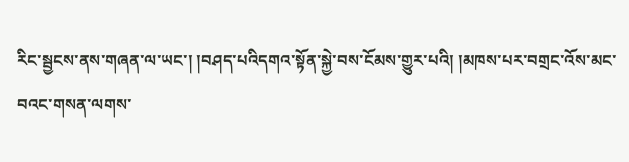རིང་སྦྱངས་ནས་གཞན་ལ་ཡང་། །བཤད་པའིདགའ་སྟོན་སྐྱེ་བས་ངོམས་གྱུར་པའི། །མཁས་པར་བགྲང་འོས་མང་
བའང་གསན་ལགས་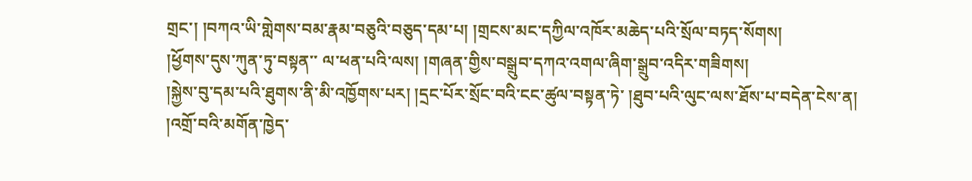གྲང་། །བཀའ་ཡི་གླེགས་བམ་རྣམ་བཅུའི་བཅུད་དམ་པ། །གྲངས་མང་དཀྱིལ་འཁོར་མཆེད་པའི་སྲོལ་བཏད་སོགས།
།ཕྱོགས་དུས་ཀུན་ཏུ་བསྟན་་ ལ་ཕན་པའི་ལས། །གཞན་གྱིས་བསྒྲུབ་དཀའ་འགལ་ཞིག་སྒྲུབ་འདིར་གཟིགས།
།སྐྱེས་བུ་དམ་པའི་ཐུགས་ནི་མི་འཁྱོགས་པར། །དྲང་པོར་སྲོང་བའི་ངང་ཚུལ་བསྟན་ཏེ་ །ཐུབ་པའི་ལུང་ལས་ཐོས་པ་བདེན་ངེས་ན།
།འགྲོ་བའི་མགོན་ཁྱེད་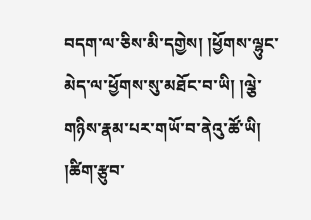བདག་ལ་ཅིས་མི་དགྱེས། །ཕྱོགས་ལྷུང་མེད་ལ་ཕྱོགས་སུ་མཐོང་བ་ཡི། །ལྕེ་གཉིས་རྣམ་པར་གཡོ་བ་ནེའུ་ཚོ་ཡི།
།ཚིག་རྩུབ་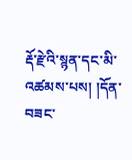རྡོ་རྫེའི་སྙན་དང་མི་འཚམས་པས། །དོན་བཟང་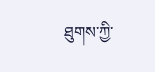ཐུགས་ཀྱི་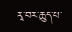རྭ་བར་ཆུད་པ་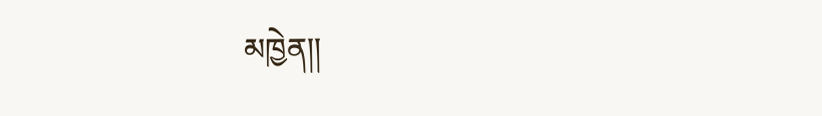མཁྱེན།།